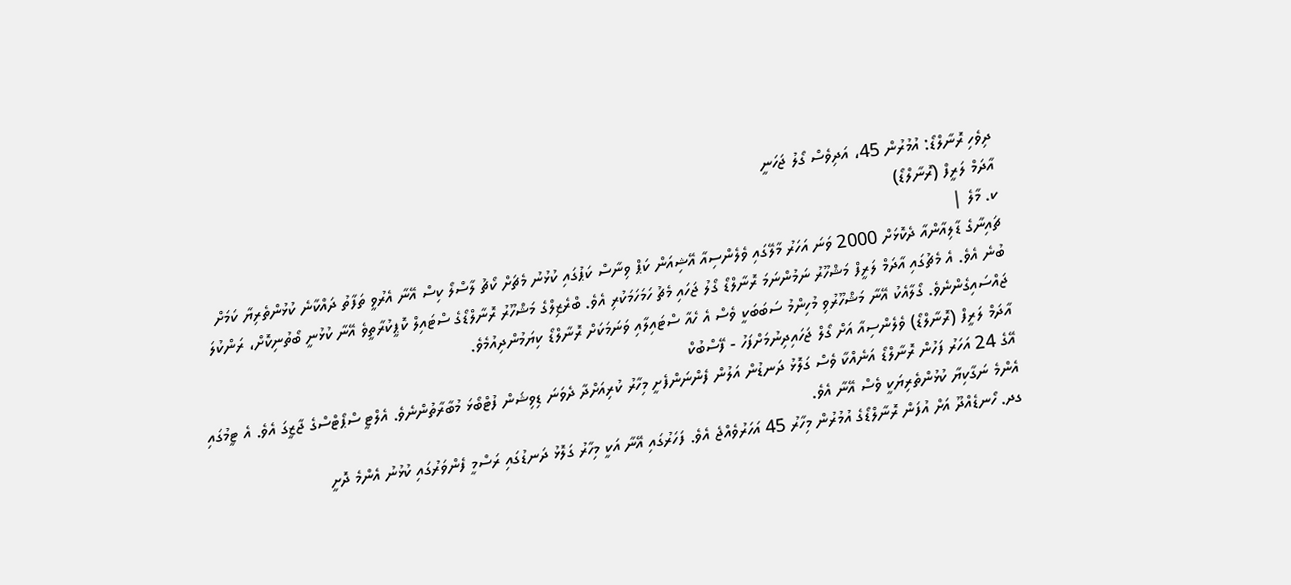ދިވެހި ރޮނާލްޑޯ: އުމުރުން 45، އަދިވެސް ގޯލު ޖަހަނީ
އާދަމް ލަރީފް (ރޮނާލްޑޯ)
ކ. މާލެ |
ޗައިނާގެ ޑާލިއާންއާ ދެކޮޅަށް 2000 ވަނަ އަހަރު މާލޭގައި ވެލެންސިއާ އޭޝިއަން ކަޕް ވިނާސް ކަޕުގައި ކުޅުނު މެޗަށް ކޯޗު ލާސްލޯ ކިސް އޭނާ އެރުވީ ތަފާތު ދައްކާނެ ކުޅުންތެރިޔާ ކަމަށް ބުނެ އެވެ. އެ މެޗުގައި އާދަމް ލަރީފް މަޝްހޫރު ނަމުންނަމަ ރޮނާލްޑޯ ގޯލު ޖަހައި މެޗު ހަމަހަމަކުރި އެވެ. ބްރެޒިލްގެ މަޝްހޫރު ރޮނާލްޑޯގެ ސްޓައިލް ކޮޕީކުރާތީވެ އޭނާ ކުޅުނީ ބޯތުނިކޮށް، ރަންކުލަ ޖައްސައިގެންނެވެ. ގޯލާއެކު އޭނާ މަޝްހޫރުވި މުހިންމު ސަބަބަކީ ވެސް އެ ހެއާ ސްޓައިލާއި ވަނަމަކަށް ރޮނާލްޑޯ ކިޔަމުންދިއުމެވެ.
އާދަމް ލަރީފް (ރޮނާލްޑޯ) ވެލެންސިއާ އަށް ގޯލް ޖަހައިދިނުމަށްފަހު - ފޭސްބުކް
އޭގެ 24 އަހަރު ފަހުން ރޮނާލްޑޯ އަނެއްކާ ވެސް ގަލޮޅު ދަނޑުން އަލުން ފެންނަންފެށީ މިހާރު ކުރިއަށްދާ ދެވަނަ ޑިވިޝަން ފުޓްބޯޅަ މުބާރާތުންނެވެ. އެލްޓީ ސްޕޯޓްސްގެ ޖާޒީގަ އެވެ. އެ ޓީމުގައި އެންމެ ނަގާކިޔާ ކުޅުންތެރިޔަކީ ވެސް އޭނާ އެވެ.
ގދ. ހޯނޑެއްދޫ އަށް އުފަން ރޮނާލްޑޯގެ އުމުރުން މިހާރު 45 އަހަރުވެއްޖެ އެވެ. ފަހަރުގައި އޭނާ އަކީ މިހާރު ގަލޮޅު ދަނޑުގައި ރަސްމީ ފެންވަރުގައި ކުޅުނު އެންމެ ދޮށީ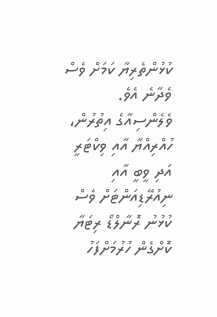ކުޅުންތެރިޔާ ކަމަށް ވެސް ވެދާނެ އެވެ.
ވެލެންސިއާގެ އިތުރުން، ހުއްރިއްޔާ އާއި ވިކްޓަރީ އަދި ވީބީ އާއި ނިއުރޭޑިއަންޓަށް ވެސް ކުޅުނު ރޮނާލްޑޯ ރިޓަޔާ ކޮށްގެން ހުރުމަށްފަހު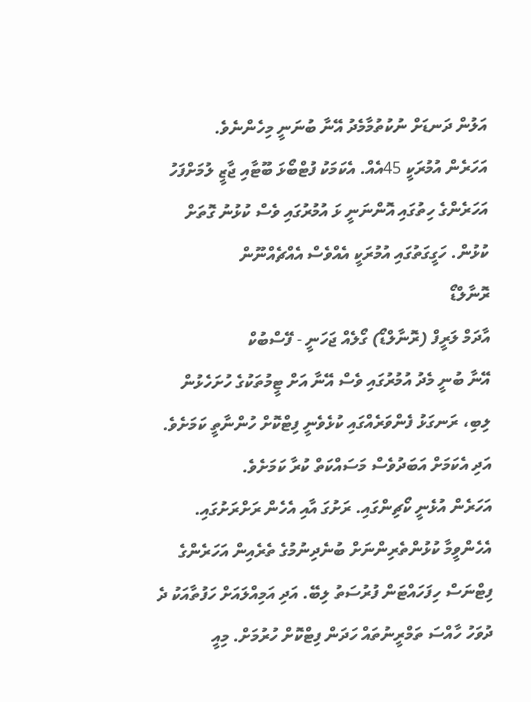އަލުން ދަނޑަށް ނުކުތުމާމެދު އޭނާ ބުނަނީ މިހެންނެވެ.
އަހަރެން އުމުރަކީ 45އެއް. އެކަމަކު ފުޓްބޯޅަ ބޫޓާއި ޖާޒީ ލުމަށްފަހު އަހަރެންގެ ހިތުގައި އޮންނަނީ ޅަ އުމުރުގައި ވެސް ކުޅުނު ގޮތަށް ކުޅުން. ހަގީގަތުގައި އުމުރަކީ އެއްވެސް އެއްޗެއްނޫން
ރޮނާލްޑޯ
އާދަމް ލަރީފް (ރޮނާލްޑޯ) ގޯލެއް ޖަހަނީ - ފޭސްބުކް
އޭނާ ބުނީ މެދު އުމުރުގައި ވެސް އޭނާ އަށް ޓީމުތަކުގެ ހުށަހެޅުން ލިބި، ރަނގަޅު ފެންވަރެއްގައި ކުޅެވެނީ ފިޓްކޮށް ހުންނާތީ ކަމަށެވެ. އަދި އެކަމަށް އަބަދުވެސް މަސައްކަތް ކުރާ ކަމަށެވެ.
އަހަރެން އުޅެނީ ކޯޗިންގައި. ރަށުގަ އާއި އެހެން ރަށްރަށުގައި. އެހެންވީމާ ކުޅުންތެރިންނަށް ބުނެދިނުމުގެ ތެރެއިން އަހަރެންގެ ފިޓްނަސް ހިފަހައްޓަން ފުރުސަތު ލިބޭ. އަދި އަމިއްލައަށް ހަފުތާއަކު ދެ ދުވަހު ހާއްސަ ތަމްރީނުތައް ހަދަން ފިޓްކޮށް ހުރުމަށް. މިއީ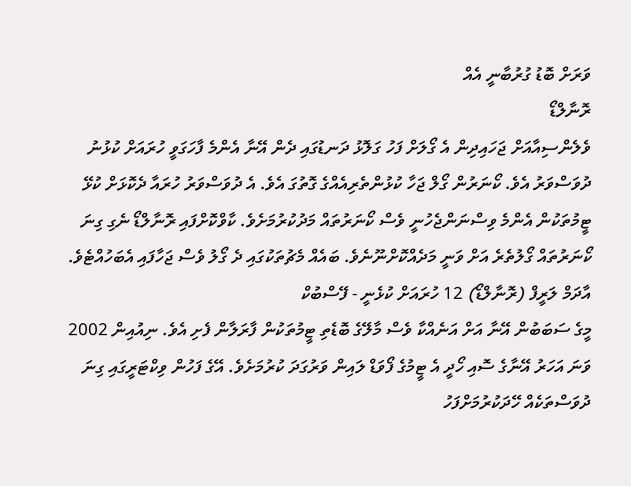ވަރަށް ބޮޑު ގުރުބާނީ އެއް
ރޮނާލްޑޯ
ވެލެންސިއާއަށް ޖަހައިދިން އެ ގޯލަށް ފަހު ގަލޮޅު ދަނޑުގައި ދެން އޭނާ އެންމެ ފާހަގަވީ ހުރައަށް ކުޅުނު ދުވަސްވަރު އެވެ. ކޯނަރުން ގޯލް ޖަހާ ކުޅުންތެރިއެއްގެ ގޮތުގަ އެވެ. އެ ދުވަސްވަރު ހުރައާ ދެކޮޅަށް ކުޅޭ ޓީމުތަކުން އެންމެ ވިސްނަންޖެހުނީ ވެސް ކޯނަރުތައް މަދުކުރުމަށެވެ. ކާވްކޮށްފައި ރޮނާލްޑޯ ނެގި ގިނަ ކޯނަރުތައް ގޯލުތެރެ އަށް ވަނީ މަދެއްކޮށްނޫނެވެ. ބައެއް މެޗުތަކުގައި ދެ ގޯލު ވެސް ޖަހާފައި އެބަހުއްޓެވެ.
އާދަމް ލަރީފް (ރޮނާލްޑޯ) 12 ހުރައަށް ކުޅެނީ - ފޭސްބުކް
މީގެ ސަބަބުން އޭނާ އަށް އަނެއްކާ ވެސް މާލޭގެ ބޮޑެތި ޓީމުތަކުން ފާރަލާން ފެށި އެވެ. ނިއުއިން 2002 ވަނަ އަހަރު އޭނާގެ ސޮއި ހޯދީ އެ ޓީމުގެ ފޯވަޑް ލައިން ވަރުގަދަ ކުރުމަށެވެ. އޭގެ ފަހުން ވިކްޓަރީގައި ގިނަ ދުވަސްތަކެއް ހޭދަކުރުމަށްފަހު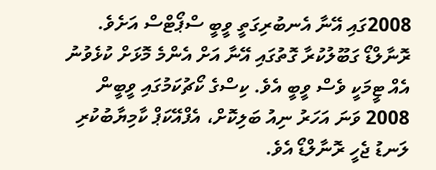2008ގައި އޭނާ އެނބުރިގަތީ ވީބީ ސްޕޯޓްސް އަށެވެ. ރޮނާލްޑޯ ގަބޫލުކުރާ ގޮތުގައި އޭނާ އަށް އެންމެ މޮޅަށް ކުޅެވުނު އެއް ޓީމަކީ ވެސް ވީބީ އެވެ. ކިސްގެ ކޯޗުކަމުގައި ވީބީން 2008 ވަނަ އަހަރު ނިއު ބަލިކޮށް، އެފްއޭކަޕް ކާމިޔާބުކުރި ލަނޑު ޖެހީ ރޮނާލްޑޯ އެވެ.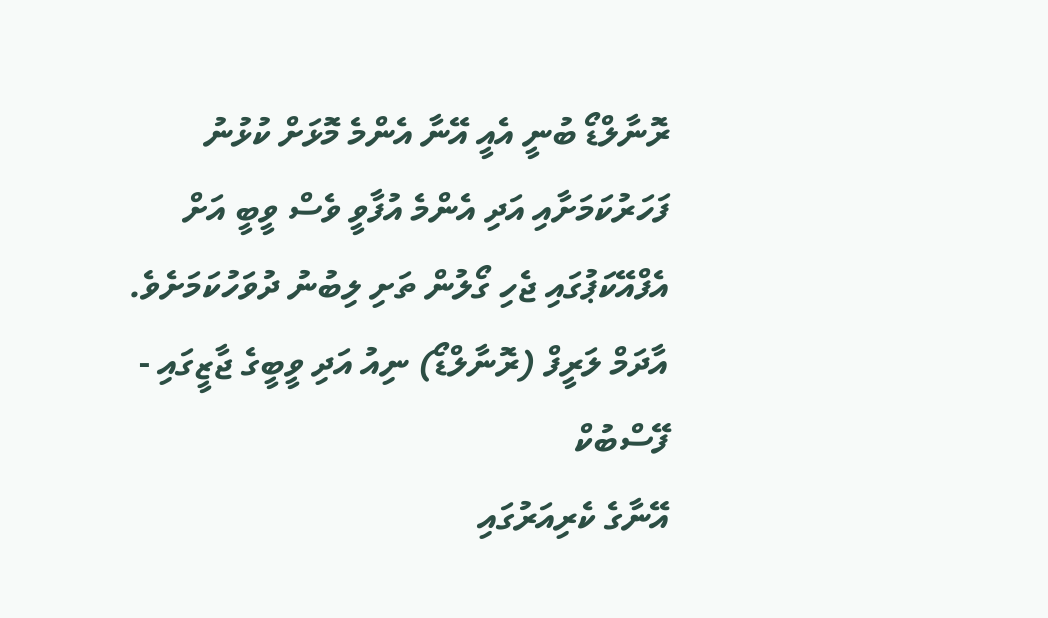ރޮނާލްޑޯ ބުނީ އެއީ އޭނާ އެންމެ މޮޅަށް ކުޅުނު ފަހަރުކަމަށާއި އަދި އެންމެ އުފާވީ ވެސް ވީބީ އަށް އެފްއޭކަޕުގައި ޖެހި ގޯލުން ތަށި ލިބުނު ދުވަހުކަމަށެވެ.
އާދަމް ލަރީފް (ރޮނާލްޑޯ) ނިއު އަދި ވީބީގެ ޖާޒީގައި - ފޭސްބުކް
އޭނާގެ ކެރިއަރުގައި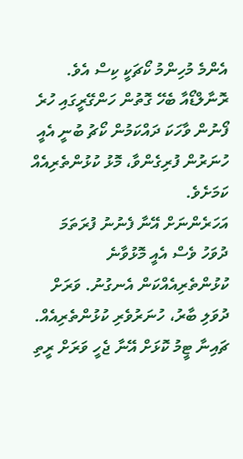އެންމެ މުހިންމު ކޯޗަކީ ކިސް އެވެ. ރޮނާލްޑޯއާ ބެހޭ ގޮތުން ހަންގޭރީގައި ހުރެ ފޯނުން ވާހަކަ ދައްކަމުން ކޯޗު ބުނީ އެއީ ހުނަރުން ފުރިގެންވާ، މޮޅު ކުޅުންތެރިއެއް ކަމަށެވެ.
އަހަރެންނަށް އޭނާ ފެނުނު ފުރަތަމަ ދުވަހު ވެސް އެއީ މޮޅުވާނެ ކުޅުންތެރިއެއްކަން އެނގުނު. ވަރަށް ދުވަލި ބާރު، ހުނަރުވެރި ކުޅުންތެރިއެއް. ޗައިނާ ޓީމު ކޮޅަށް އޭނާ ޖެހީ ވަރަށް ރީތި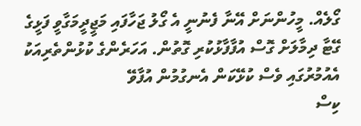ގޯލެއް. މީހުންނަށް އޭނާ ފެނުނީ އެ ގޯލު ޖަހާފައި މަޖީދީމަގާވީ ފަޅީގެ ގޭޓާ ދިމާލަށް ގޮސް އުފާފާޅުކުރި ގޮތުން. އަހަރެންގެ ކުޅުންތެރިއަކު އެއުމުރުގައި ވެސް ކުޅޭކަން އެނގުމުން އުފާވޭ
ކިސް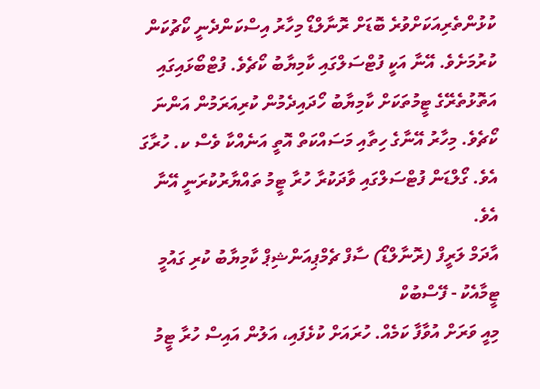ކުޅުންތެރިއަކަށްވުރެ ބޮޑަށް ރޮނާލްޑޯ މިހާރު އިސްކަންދެނީ ކޯޗުކަން ކުރުމަށެވެ. އޭނާ އަކީ ފުޓްސަލްގައި ކާމިޔާބު ކޯޗެވެ. ފުޓްބޯޅައިގައި އަތޮޅުތެރޭގެ ޓީމުތަކަށް ކާމިޔާބު ހޯދައިދެމުން ކުރިއަރަމުން އަންނަ ކޯޗެވެ. މިހާރު އޭނާގެ ހިތާއި މަސައްކަތް އޮތީ އަނެއްކާ ވެސް ކ. ހުރާގަ އެވެ. ގޯލްޑަން ފުޓްސަލްގައި ވާދަކުރާ ހުރާ ޓީމު ތައްޔާރުކުރަނީ އޭނާ އެވެ.
އާދަމް ލަރީފް (ރޮނާލްޑޯ) ސާފް ޗެމްޕިއަންޝިޕް ކާމިޔާބު ކުރި ގައުމީ ޓީމާއެކު - ފޭސްބުކް
މިއީ ވަރަށް އުވާފާ ކަމެއް. ހުރައަށް ކުޅެފައި، އަލުން އައިސް ހުރާ ޓީމު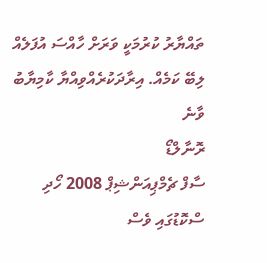ތައްޔާރު ކުރުމަކީ ވަރަށް ހާއްސަ އުފަލެއް ލިބޭ ކަމެއް. އިރާދަކުރެއްވިއްޔާ ކާމިޔާބު ވާނެ
ރޮނާލްޑޯ
ސާފް ޗެމްޕިއަންޝިޕް 2008 ހޯދި ސްކޮޑުގައި ވެސް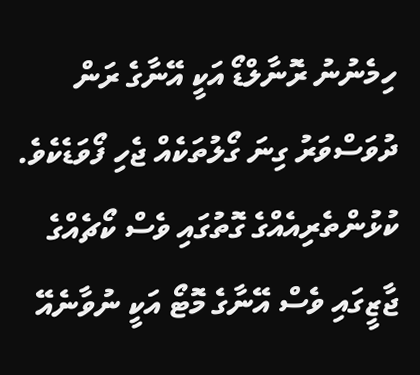ހިމެނުނު ރޮނާލްޑޯ އަކީ އޭނާގެ ރަން ދުވަސްވަރު ގިނަ ގޯލުތަކެއް ޖެހި ފޯވަޑެކެވެ. ކުޅުންތެރިއެއްގެ ގޮތުގައި ވެސް ކޯޗެއްގެ ޖާޒީގައި ވެސް އޭނާގެ މޮޓޯ އަކީ ނުވާނެއޭ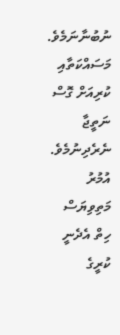ނުބުނާނަމެވެ. މަސައްކަތާއި ކުރިއަށް ގޮސް ނަތީޖާ ނެރެދިނުމެވެ. އުމުރު މަތިވިޔަސް ހިތް އެދެނީ ކުރީގެ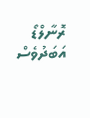ރޮނާލްޑޯ އަބަދުވެސް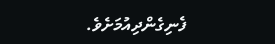ފެނިގެންދިއުމަށެވެ.